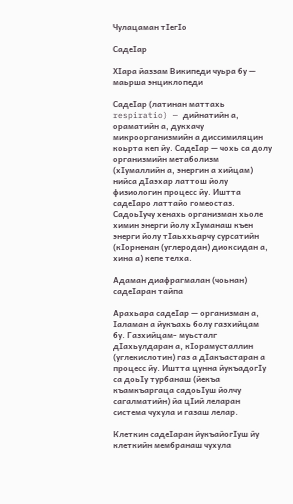Чулацаман тӀегӀо

СадеӀар

ХӀара йаззам Википеди чуьра бу — маьрша энциклопеди

СадеӀар (латинан маттахь respiratio) — дийнатийн а, ораматийн а, дукхачу микроорганизмийн а диссимиляцин коьрта кеп йу. СадеӀар — чохь са долу организмийн метаболизм (хӀумаллийн а, энергин а хийцам) нийса дӀаэхар латтош йолу физиологин процесс йу. Иштта садеӀаро латтайо гомеостаз. СадоьӀучу хенахь организман хьоле химин энерги йолу хӀуманаш къен энерги йолу тӀаьххьарчу сурсатийн (кӀорненан (углеродан) диоксидан а, хина а) кепе телха.

Адаман диафрагмалан (чоьнан) садеӀаран тайпа

Арахьара садеӀар — организман а, Ӏаламан а йукъахь болу газхийцам бу. Газхийцам- муьсталг дӀахьулдаран а, кӀорамусталлин (углекислотин) газ а дӀакъастаран а процесс йу. Иштта цунна йукъадогӀу са доьӀу турбанаш (йекъа къамкъаргаца садоьӀуш йолчу сагалматийн) йа цӀий леларан система чухула и газаш лелар.

Клеткин садеӀаран йукъайогӀуш йу клеткийн мембранаш чухула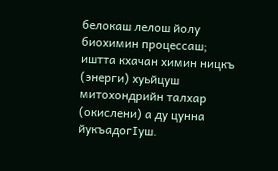белокаш лелош йолу биохимин процессаш; иштта кхачан химин ницкъ (энерги) хуьйцуш митохондрийн талхар (окислени) а ду цунна йукъадогӀуш.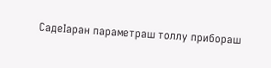СадеӀаран параметраш толлу прибораш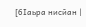[бӀаьра нисйан |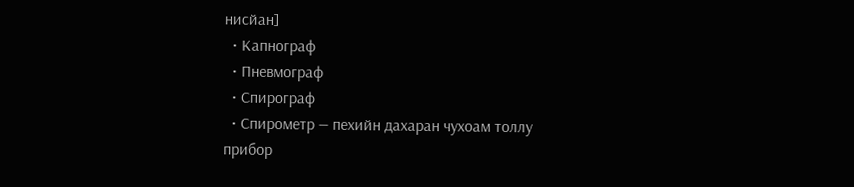нисйан]
  • Капнограф
  • Пневмограф
  • Спирограф
  • Спирометр — пехийн дахаран чухоам толлу прибор